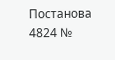Постанова 4824 №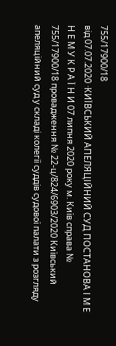755/17900/18
від 07.07.2020 ·КИЇВСЬКИЙ АПЕЛЯЦІЙНИЙ СУД ПОСТАНОВА І М Е Н Е М У К Р А Ї Н И 07 липня 2020 року м. Київ справа № 755/17900/18 провадження № 22-ц/824/6903/2020 Київський апеляційний суд у складі колегії суддів судової палати з розгляду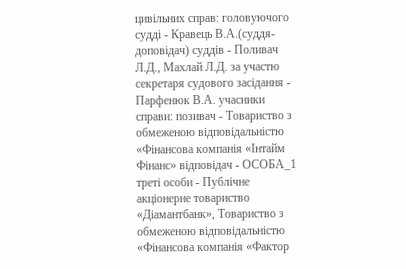цивільних справ: головуючого судді - Кравець В.А.(суддя-доповідач) суддів - Поливач Л.Д., Махлай Л.Д. за участю секретаря судового засідання - Парфенюк В.А. учасники справи: позивач - Товариство з обмеженою відповідальністю «Фінансова компанія «Інтайм Фінанс» відповідач - ОСОБА_1 треті особи - Публічне акціонерне товариство «Діамантбанк», Товариство з обмеженою відповідальністю «Фінансова компанія «Фактор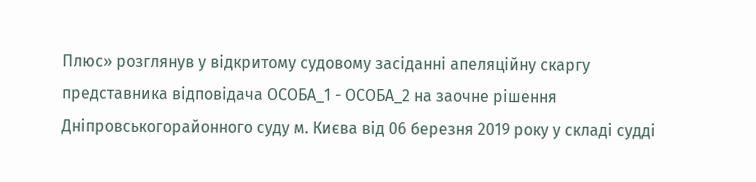Плюс» розглянув у відкритому судовому засіданні апеляційну скаргу представника відповідача ОСОБА_1 - ОСОБА_2 на заочне рішення Дніпровськогорайонного суду м. Києва від 06 березня 2019 року у складі судді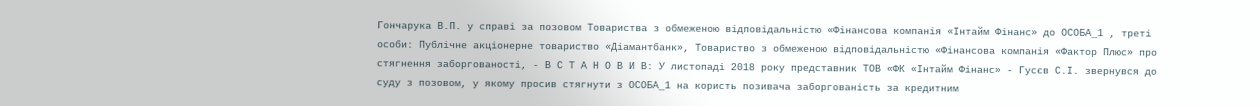Гончарука В.П. у справі за позовом Товариства з обмеженою відповідальністю «Фінансова компанія «Інтайм Фінанс» до ОСОБА_1 , треті особи: Публічне акціонерне товариство «Діамантбанк», Товариство з обмеженою відповідальністю «Фінансова компанія «Фактор Плюс» про стягнення заборгованості, - В С Т А Н О В И В: У листопаді 2018 року представник ТОВ «ФК «Інтайм Фінанс» - Гусєв С.І. звернувся до суду з позовом, у якому просив стягнути з ОСОБА_1 на користь позивача заборгованість за кредитним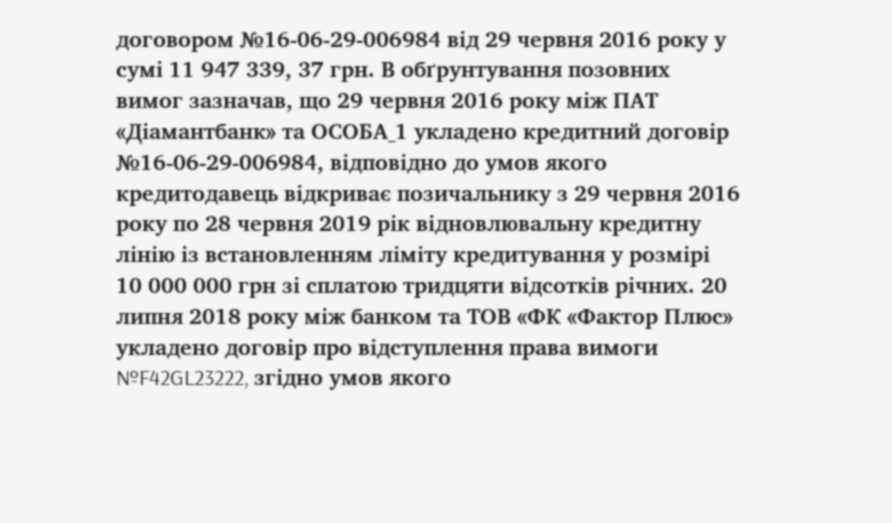договором №16-06-29-006984 від 29 червня 2016 року у сумі 11 947 339, 37 грн. В обґрунтування позовних вимог зазначав, що 29 червня 2016 року між ПАТ «Діамантбанк» та ОСОБА_1 укладено кредитний договір №16-06-29-006984, відповідно до умов якого кредитодавець відкриває позичальнику з 29 червня 2016 року по 28 червня 2019 рік відновлювальну кредитну лінію із встановленням ліміту кредитування у розмірі 10 000 000 грн зі сплатою тридцяти відсотків річних. 20 липня 2018 року між банком та ТОВ «ФК «Фактор Плюс» укладено договір про відступлення права вимоги №F42GL23222, згідно умов якого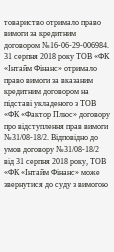товариство отримало право вимоги за кредитним договором №16-06-29-006984. 31 серпня 2018 року ТОВ «ФК «Інтайм Фінанс» отримало право вимоги за вказаним кредитним договором на підставі укладеного з ТОВ «ФК «Фактор Плюс» договору про відступлення прав вимоги №31/08-18/2. Відповідно до умов договору №31/08-18/2 від 31 серпня 2018 року, ТОВ «ФК «Інтайм Фінанс» може звернутися до суду з вимогою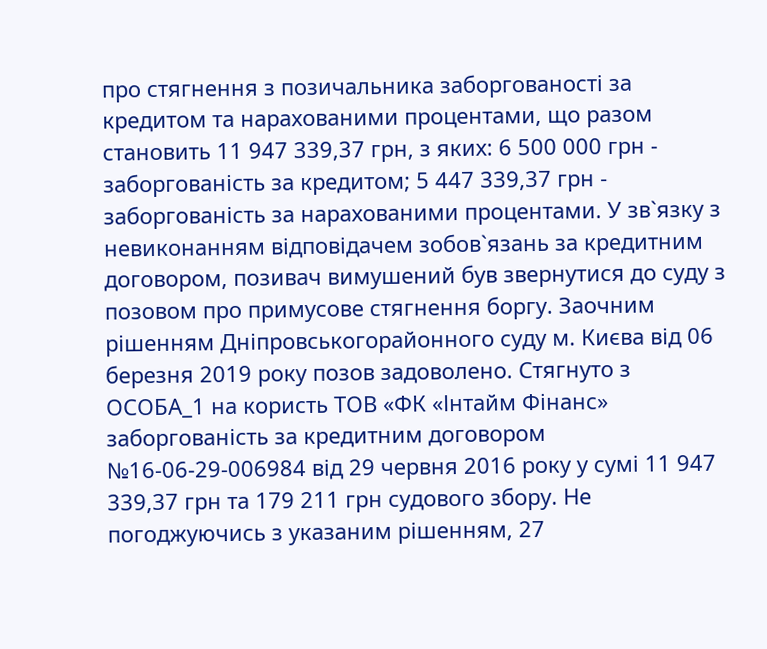про стягнення з позичальника заборгованості за кредитом та нарахованими процентами, що разом становить 11 947 339,37 грн, з яких: 6 500 000 грн - заборгованість за кредитом; 5 447 339,37 грн - заборгованість за нарахованими процентами. У зв`язку з невиконанням відповідачем зобов`язань за кредитним договором, позивач вимушений був звернутися до суду з позовом про примусове стягнення боргу. Заочним рішенням Дніпровськогорайонного суду м. Києва від 06 березня 2019 року позов задоволено. Стягнуто з ОСОБА_1 на користь ТОВ «ФК «Інтайм Фінанс» заборгованість за кредитним договором №16-06-29-006984 від 29 червня 2016 року у сумі 11 947 339,37 грн та 179 211 грн судового збору. Не погоджуючись з указаним рішенням, 27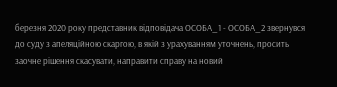березня 2020 року представник відповідача ОСОБА_1 - ОСОБА_2 звернувся до суду з апеляційною скаргою, в якій з урахуванням уточнень, просить заочне рішення скасувати, направити справу на новий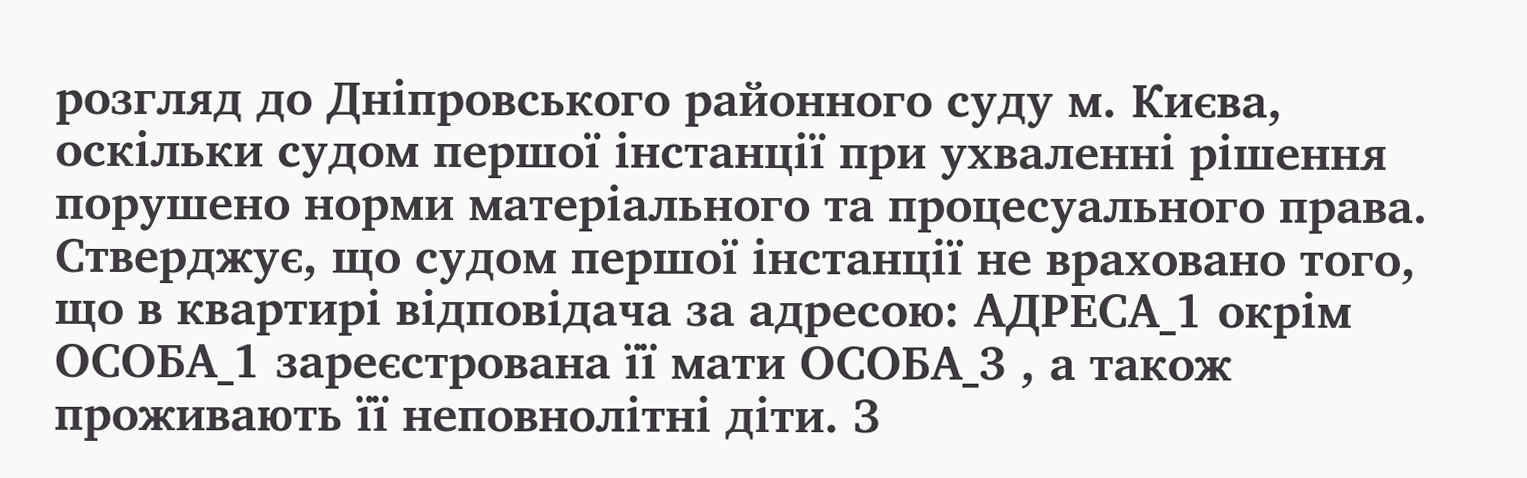розгляд до Дніпровського районного суду м. Києва, оскільки судом першої інстанції при ухваленні рішення порушено норми матеріального та процесуального права. Стверджує, що судом першої інстанції не враховано того, що в квартирі відповідача за адресою: АДРЕСА_1 окрім ОСОБА_1 зареєстрована її мати ОСОБА_3 , а також проживають її неповнолітні діти. З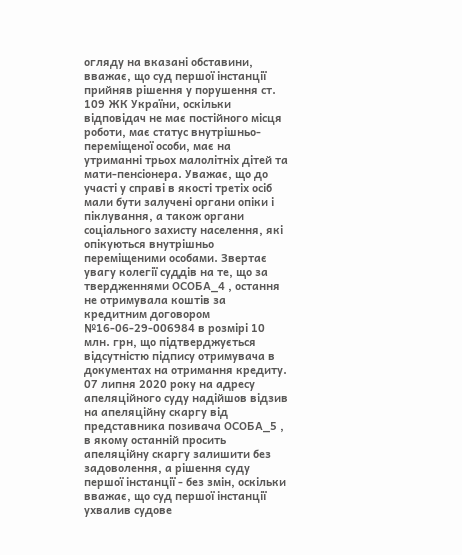огляду на вказані обставини, вважає, що суд першої інстанції прийняв рішення у порушення ст. 109 ЖК України, оскільки відповідач не має постійного місця роботи, має статус внутрішньо-переміщеної особи, має на утриманні трьох малолітніх дітей та мати-пенсіонера. Уважає, що до участі у справі в якості третіх осіб мали бути залучені органи опіки і піклування, а також органи соціального захисту населення, які опікуються внутрішньо переміщеними особами. Звертає увагу колегії суддів на те, що за твердженнями ОСОБА_4 , остання не отримувала коштів за кредитним договором №16-06-29-006984 в розмірі 10 млн. грн, що підтверджується відсутністю підпису отримувача в документах на отримання кредиту. 07 липня 2020 року на адресу апеляційного суду надійшов відзив на апеляційну скаргу від представника позивача ОСОБА_5 , в якому останній просить апеляційну скаргу залишити без задоволення, а рішення суду першої інстанції - без змін, оскільки вважає, що суд першої інстанції ухвалив судове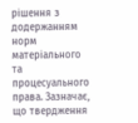рішення з додержанням норм матеріального та процесуального права. Зазначає, що твердження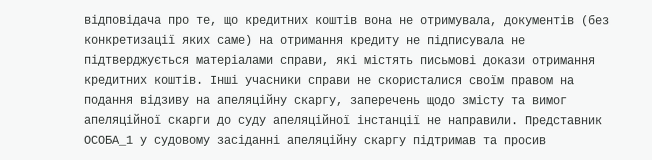відповідача про те, що кредитних коштів вона не отримувала, документів (без конкретизації яких саме) на отримання кредиту не підписувала не підтверджується матеріалами справи, які містять письмові докази отримання кредитних коштів. Інші учасники справи не скористалися своїм правом на подання відзиву на апеляційну скаргу, заперечень щодо змісту та вимог апеляційної скарги до суду апеляційної інстанції не направили. Представник ОСОБА_1 у судовому засіданні апеляційну скаргу підтримав та просив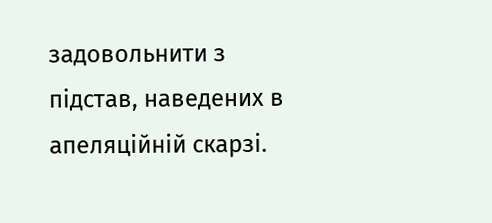задовольнити з підстав, наведених в апеляційній скарзі.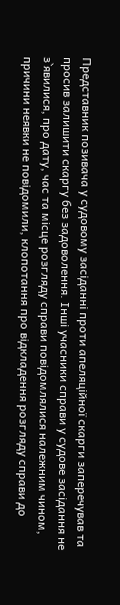Представник позивача у судовому засіданні проти апеляційної скарги заперечував та просив залишити скаргу без задоволення. Інші учасники справи у судове засідання не з`явилися, про дату, час та місце розгляду справи повідомлялися належним чином, причини неявки не повідомили, клопотання про відкладення розгляду справи до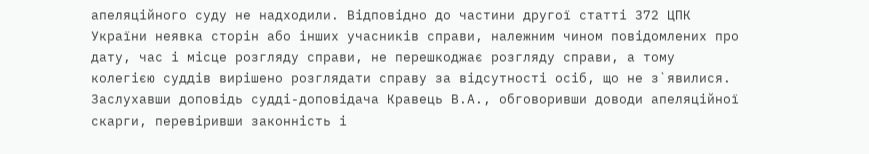апеляційного суду не надходили. Відповідно до частини другої статті 372 ЦПК України неявка сторін або інших учасників справи, належним чином повідомлених про дату, час і місце розгляду справи, не перешкоджає розгляду справи, а тому колегією суддів вирішено розглядати справу за відсутності осіб, що не з`явилися. Заслухавши доповідь судді-доповідача Кравець В.А., обговоривши доводи апеляційної скарги, перевіривши законність і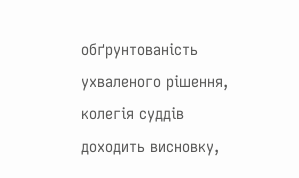обґрунтованість ухваленого рішення, колегія суддів доходить висновку,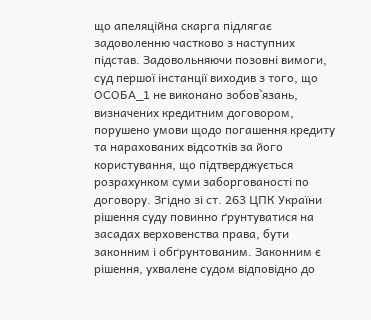що апеляційна скарга підлягає задоволенню частково з наступних підстав. Задовольняючи позовні вимоги, суд першої інстанції виходив з того, що ОСОБА_1 не виконано зобов`язань, визначених кредитним договором, порушено умови щодо погашення кредиту та нарахованих відсотків за його користування, що підтверджується розрахунком суми заборгованості по договору. Згідно зі ст. 263 ЦПК України рішення суду повинно ґрунтуватися на засадах верховенства права, бути законним і обґрунтованим. Законним є рішення, ухвалене судом відповідно до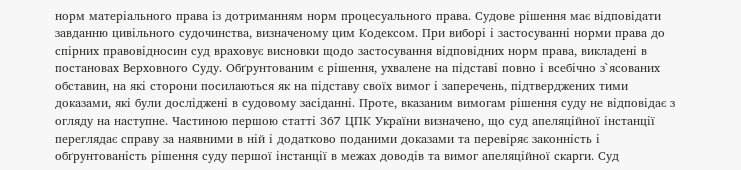норм матеріального права із дотриманням норм процесуального права. Судове рішення має відповідати завданню цивільного судочинства, визначеному цим Кодексом. При виборі і застосуванні норми права до спірних правовідносин суд враховує висновки щодо застосування відповідних норм права, викладені в постановах Верховного Суду. Обґрунтованим є рішення, ухвалене на підставі повно і всебічно з`ясованих обставин, на які сторони посилаються як на підставу своїх вимог і заперечень, підтверджених тими доказами, які були досліджені в судовому засіданні. Проте, вказаним вимогам рішення суду не відповідає з огляду на наступне. Частиною першою статті 367 ЦПК України визначено, що суд апеляційної інстанції переглядає справу за наявними в ній і додатково поданими доказами та перевіряє законність і обґрунтованість рішення суду першої інстанції в межах доводів та вимог апеляційної скарги. Суд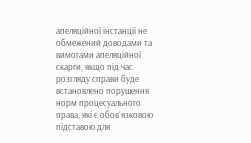апеляційної інстанції не обмежений доводами та вимогами апеляційної скарги, якщо під час розгляду справи буде встановлено порушення норм процесуального права, які є обов`язковою підставою для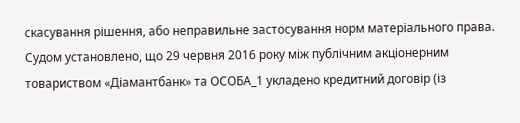скасування рішення, або неправильне застосування норм матеріального права. Судом установлено, що 29 червня 2016 року між публічним акціонерним товариством «Діамантбанк» та ОСОБА_1 укладено кредитний договір (із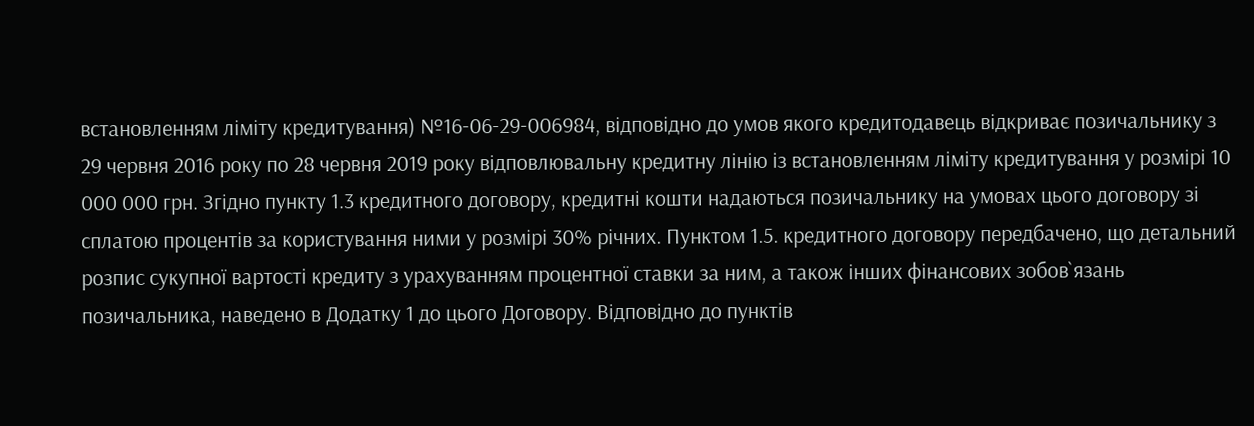встановленням ліміту кредитування) №16-06-29-006984, відповідно до умов якого кредитодавець відкриває позичальнику з 29 червня 2016 року по 28 червня 2019 року відповлювальну кредитну лінію із встановленням ліміту кредитування у розмірі 10 000 000 грн. Згідно пункту 1.3 кредитного договору, кредитні кошти надаються позичальнику на умовах цього договору зі сплатою процентів за користування ними у розмірі 30% річних. Пунктом 1.5. кредитного договору передбачено, що детальний розпис сукупної вартості кредиту з урахуванням процентної ставки за ним, а також інших фінансових зобов`язань позичальника, наведено в Додатку 1 до цього Договору. Відповідно до пунктів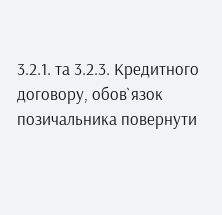3.2.1. та 3.2.3. Кредитного договору, обов`язок позичальника повернути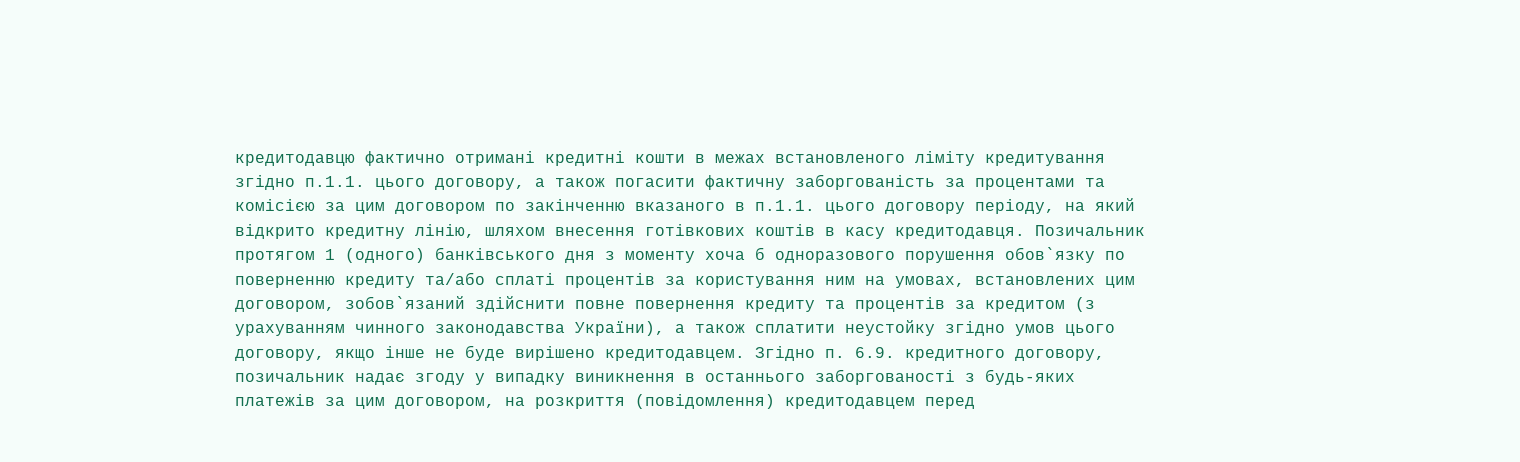кредитодавцю фактично отримані кредитні кошти в межах встановленого ліміту кредитування згідно п.1.1. цього договору, а також погасити фактичну заборгованість за процентами та комісією за цим договором по закінченню вказаного в п.1.1. цього договору періоду, на який відкрито кредитну лінію, шляхом внесення готівкових коштів в касу кредитодавця. Позичальник протягом 1 (одного) банківського дня з моменту хоча б одноразового порушення обов`язку по поверненню кредиту та/або сплаті процентів за користування ним на умовах, встановлених цим договором, зобов`язаний здійснити повне повернення кредиту та процентів за кредитом (з урахуванням чинного законодавства України), а також сплатити неустойку згідно умов цього договору, якщо інше не буде вирішено кредитодавцем. Згідно п. 6.9. кредитного договору, позичальник надає згоду у випадку виникнення в останнього заборгованості з будь-яких платежів за цим договором, на розкриття (повідомлення) кредитодавцем перед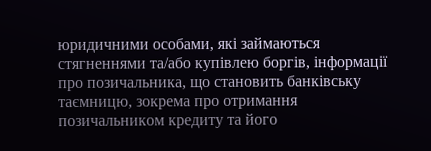юридичними особами, які займаються стягненнями та/або купівлею боргів, інформації про позичальника, що становить банківську таємницю, зокрема про отримання позичальником кредиту та його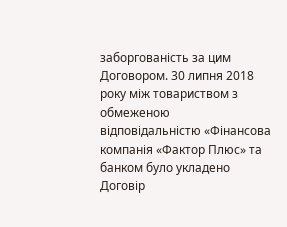заборгованість за цим Договором. 30 липня 2018 року між товариством з обмеженою відповідальністю «Фінансова компанія «Фактор Плюс» та банком було укладено Договір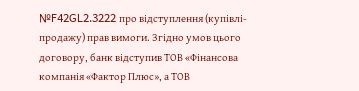№F42GL2.3222 про відступлення (купівлі-продажу) прав вимоги. Згідно умов цього договору, банк відступив ТОВ «Фінансова компанія «Фактор Плюс», а ТОВ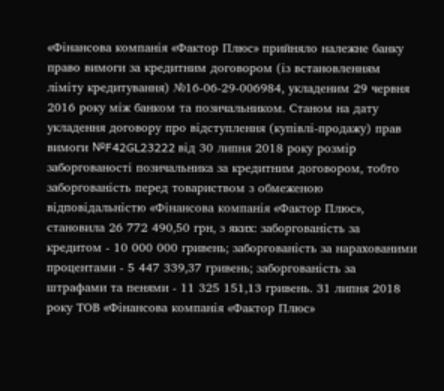«Фінансова компанія «Фактор Плюс» прийняло належне банку право вимоги за кредитним договором (із встановленням ліміту кредитування) №16-06-29-006984, укладеним 29 червня 2016 року між банком та позичальником. Станом на дату укладення договору про відступлення (купівлі-продажу) прав вимоги №F42GL23222 від 30 липня 2018 року розмір заборгованості позичальника за кредитним договором, тобто заборгованість перед товариством з обмеженою відповідальністю «Фінансова компанія «Фактор Плюс», становила 26 772 490,50 грн, з яких: заборгованість за кредитом - 10 000 000 гривень; заборгованість за нарахованими процентами - 5 447 339,37 гривень; заборгованість за штрафами та пенями - 11 325 151,13 гривень. 31 липня 2018 року ТОВ «Фінансова компанія «Фактор Плюс»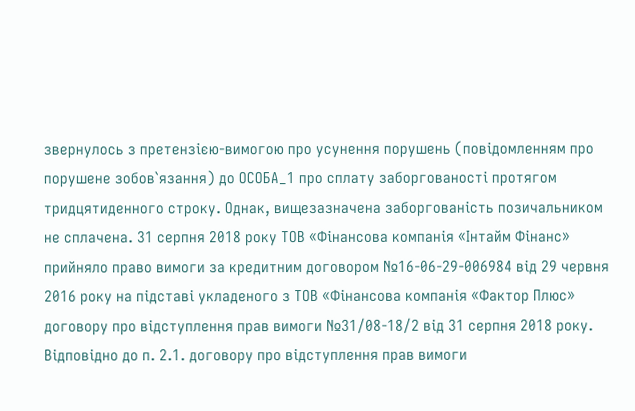звернулось з претензією-вимогою про усунення порушень (повідомленням про порушене зобов`язання) до ОСОБА_1 про сплату заборгованості протягом тридцятиденного строку. Однак, вищезазначена заборгованість позичальником не сплачена. 31 серпня 2018 року ТОВ «Фінансова компанія «Інтайм Фінанс» прийняло право вимоги за кредитним договором №16-06-29-006984 від 29 червня 2016 року на підставі укладеного з ТОВ «Фінансова компанія «Фактор Плюс» договору про відступлення прав вимоги №31/08-18/2 від 31 серпня 2018 року. Відповідно до п. 2.1. договору про відступлення прав вимоги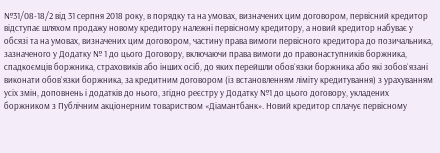№31/08-18/2 від 31 серпня 2018 року, в порядку та на умовах, визначених цим договором, первісний кредитор відступає шляхом продажу новому кредитору належні первісному кредитору, а новий кредитор набуває у обсязі та на умовах, визначених цим договором, частину права вимоги первісного кредитора до позичальника, зазначеного у Додатку № 1 до цього Договору, включаючи права вимоги до правонаступників боржника, спадкоємців боржника, страховиків або інших осіб, до яких перейшли обов`язки боржника або які зобов`язані виконати обов`язки боржника, за кредитним договором (із встановленням ліміту кредитування) з урахуванням усіх змін, доповнень і додатків до нього, згідно реєстру у Додатку №1 до цього договору, укладених боржником з Публічним акціонерним товариством «Діамантбанк». Новий кредитор сплачує первісному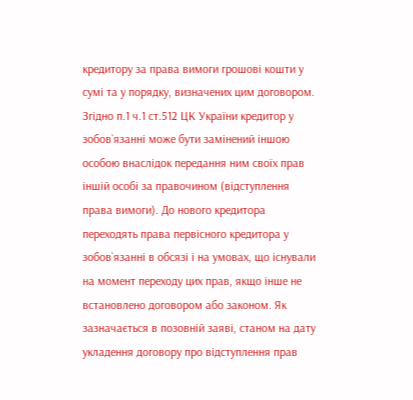кредитору за права вимоги грошові кошти у сумі та у порядку, визначених цим договором. Згідно п.1 ч.1 ст.512 ЦК України кредитор у зобов`язанні може бути замінений іншою особою внаслідок передання ним своїх прав іншій особі за правочином (відступлення права вимоги). До нового кредитора переходять права первісного кредитора у зобов`язанні в обсязі і на умовах, що існували на момент переходу цих прав, якщо інше не встановлено договором або законом. Як зазначається в позовній заяві, станом на дату укладення договору про відступлення прав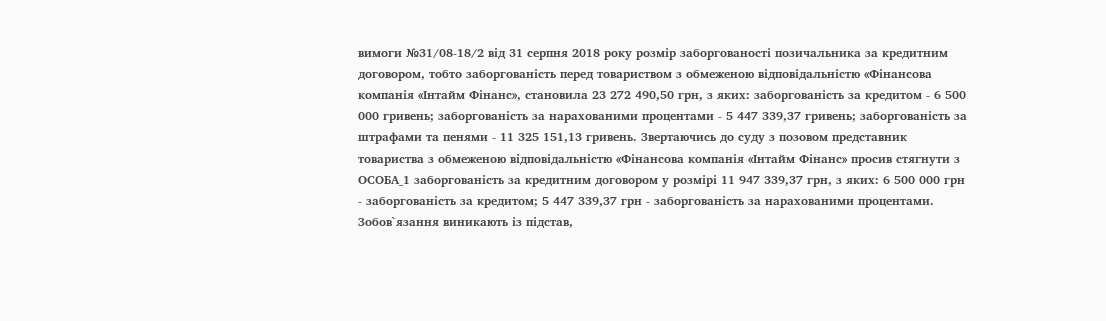вимоги №31/08-18/2 від 31 серпня 2018 року розмір заборгованості позичальника за кредитним договором, тобто заборгованість перед товариством з обмеженою відповідальністю «Фінансова компанія «Інтайм Фінанс», становила 23 272 490,50 грн, з яких: заборгованість за кредитом - 6 500 000 гривень; заборгованість за нарахованими процентами - 5 447 339,37 гривень; заборгованість за штрафами та пенями - 11 325 151,13 гривень. Звертаючись до суду з позовом представник товариства з обмеженою відповідальністю «Фінансова компанія «Інтайм Фінанс» просив стягнути з ОСОБА_1 заборгованість за кредитним договором у розмірі 11 947 339,37 грн, з яких: 6 500 000 грн - заборгованість за кредитом; 5 447 339,37 грн - заборгованість за нарахованими процентами. Зобов`язання виникають із підстав,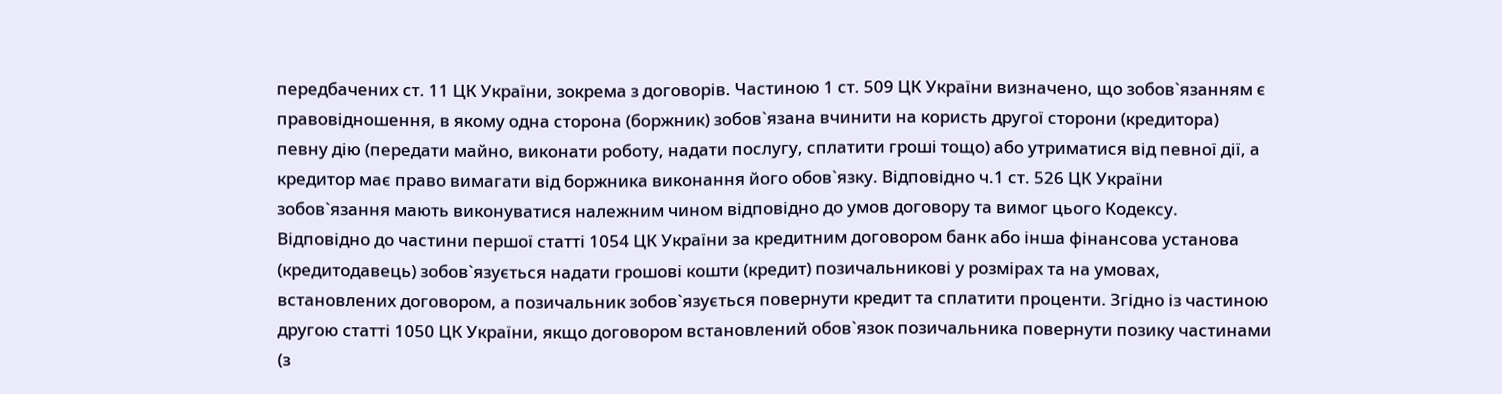передбачених ст. 11 ЦК України, зокрема з договорів. Частиною 1 ст. 509 ЦК України визначено, що зобов`язанням є правовідношення, в якому одна сторона (боржник) зобов`язана вчинити на користь другої сторони (кредитора) певну дію (передати майно, виконати роботу, надати послугу, сплатити гроші тощо) або утриматися від певної дії, а кредитор має право вимагати від боржника виконання його обов`язку. Відповідно ч.1 ст. 526 ЦК України зобов`язання мають виконуватися належним чином відповідно до умов договору та вимог цього Кодексу. Відповідно до частини першої статті 1054 ЦК України за кредитним договором банк або інша фінансова установа (кредитодавець) зобов`язується надати грошові кошти (кредит) позичальникові у розмірах та на умовах, встановлених договором, а позичальник зобов`язується повернути кредит та сплатити проценти. Згідно із частиною другою статті 1050 ЦК України, якщо договором встановлений обов`язок позичальника повернути позику частинами (з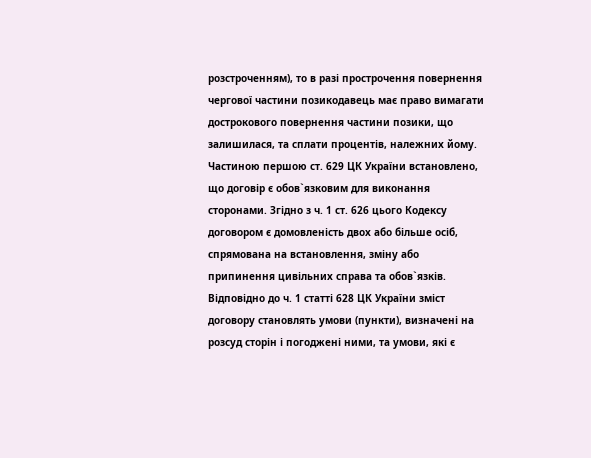розстроченням), то в разі прострочення повернення чергової частини позикодавець має право вимагати дострокового повернення частини позики, що залишилася, та сплати процентів, належних йому. Частиною першою ст. 629 ЦК України встановлено, що договір є обов`язковим для виконання сторонами. Згідно з ч. 1 ст. 626 цього Кодексу договором є домовленість двох або більше осіб, спрямована на встановлення, зміну або припинення цивільних справа та обов`язків. Відповідно до ч. 1 статті 628 ЦК України зміст договору становлять умови (пункти), визначені на розсуд сторін і погоджені ними, та умови, які є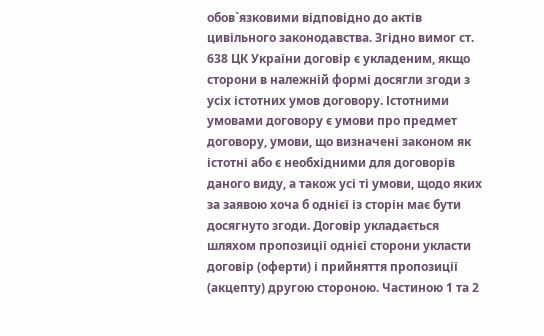обов`язковими відповідно до актів цивільного законодавства. Згідно вимог ст. 638 ЦК України договір є укладеним, якщо сторони в належній формі досягли згоди з усіх істотних умов договору. Істотними умовами договору є умови про предмет договору, умови, що визначені законом як істотні або є необхідними для договорів даного виду, а також усі ті умови, щодо яких за заявою хоча б однієї із сторін має бути досягнуто згоди. Договір укладається шляхом пропозиції однієї сторони укласти договір (оферти) і прийняття пропозиції (акцепту) другою стороною. Частиною 1 та 2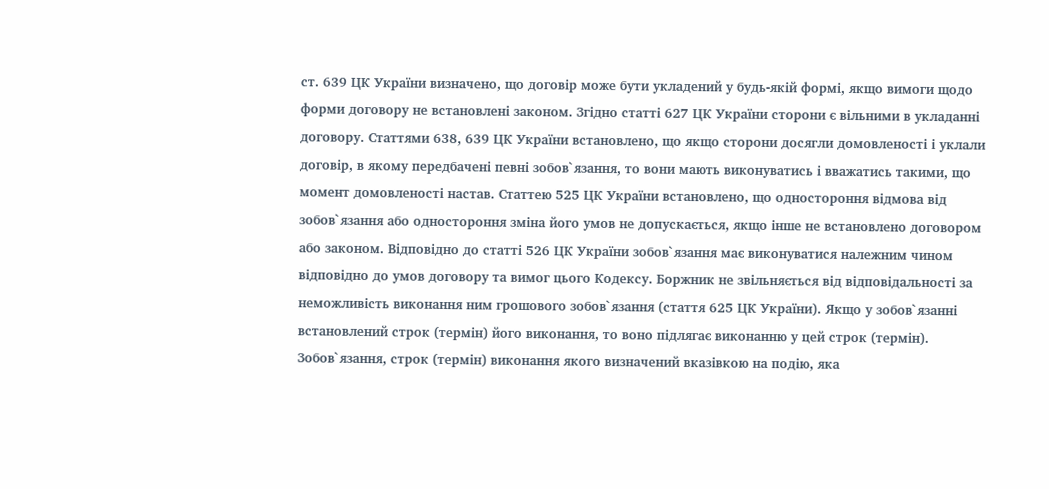ст. 639 ЦК України визначено, що договір може бути укладений у будь-якій формі, якщо вимоги щодо форми договору не встановлені законом. Згідно статті 627 ЦК України сторони є вільними в укладанні договору. Статтями 638, 639 ЦК України встановлено, що якщо сторони досягли домовленості і уклали договір, в якому передбачені певні зобов`язання, то вони мають виконуватись і вважатись такими, що момент домовленості настав. Статтею 525 ЦК України встановлено, що одностороння відмова від зобов`язання або одностороння зміна його умов не допускається, якщо інше не встановлено договором або законом. Відповідно до статті 526 ЦК України зобов`язання має виконуватися належним чином відповідно до умов договору та вимог цього Кодексу. Боржник не звільняється від відповідальності за неможливість виконання ним грошового зобов`язання (стаття 625 ЦК України). Якщо у зобов`язанні встановлений строк (термін) його виконання, то воно підлягає виконанню у цей строк (термін). Зобов`язання, строк (термін) виконання якого визначений вказівкою на подію, яка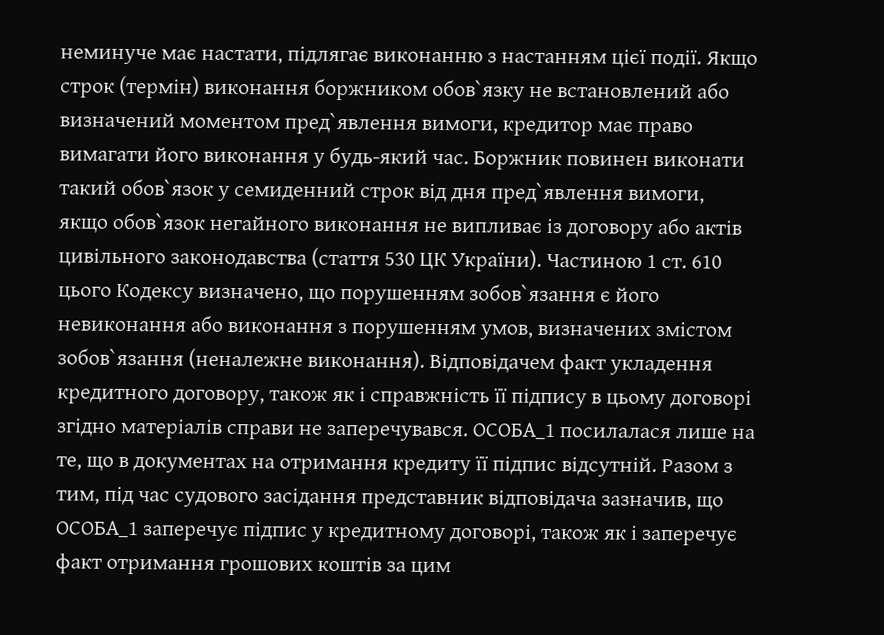неминуче має настати, підлягає виконанню з настанням цієї події. Якщо строк (термін) виконання боржником обов`язку не встановлений або визначений моментом пред`явлення вимоги, кредитор має право вимагати його виконання у будь-який час. Боржник повинен виконати такий обов`язок у семиденний строк від дня пред`явлення вимоги, якщо обов`язок негайного виконання не випливає із договору або актів цивільного законодавства (стаття 530 ЦК України). Частиною 1 ст. 610 цього Кодексу визначено, що порушенням зобов`язання є його невиконання або виконання з порушенням умов, визначених змістом зобов`язання (неналежне виконання). Відповідачем факт укладення кредитного договору, також як і справжність її підпису в цьому договорі згідно матеріалів справи не заперечувався. ОСОБА_1 посилалася лише на те, що в документах на отримання кредиту її підпис відсутній. Разом з тим, під час судового засідання представник відповідача зазначив, що ОСОБА_1 заперечує підпис у кредитному договорі, також як і заперечує факт отримання грошових коштів за цим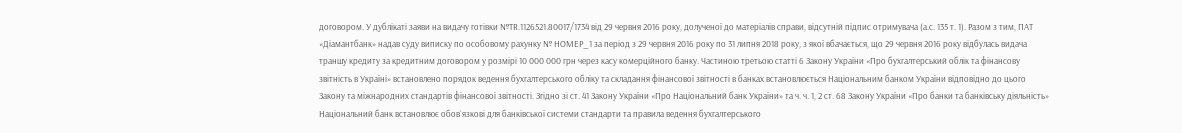договором. У дублікаті заяви на видачу готівки №TR.1126521.80017/1734 від 29 червня 2016 року, долученої до матеріалів справи, відсутній підпис отримувача (а.с. 135 т. 1). Разом з тим, ПАТ «Діамантбанк» надав суду виписку по особовому рахунку № НОМЕР_1 за період з 29 червня 2016 року по 31 липня 2018 року, з якої вбачається, що 29 червня 2016 року відбулась видача траншу кредиту за кредитним договором у розмірі 10 000 000 грн через касу комерційного банку. Частиною третьою статті 6 Закону України «Про бухгалтерський облік та фінансову звітність в Україні» встановлено порядок ведення бухгалтерського обліку та складання фінансової звітності в банках встановлюється Національним банком України відповідно до цього Закону та міжнародних стандартів фінансової звітності. Згідно зі ст. 41 Закону України «Про Національний банк України» та ч. ч. 1, 2 ст. 68 Закону України «Про банки та банківську діяльність» Національний банк встановлює обов`язкові для банківської системи стандарти та правила ведення бухгалтерського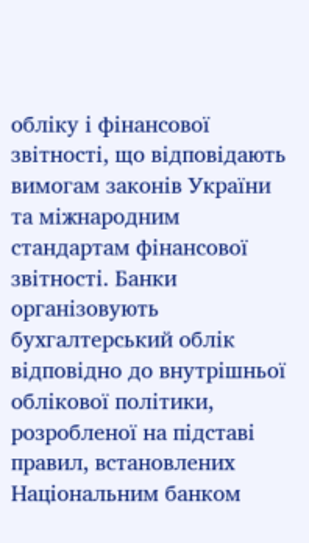обліку і фінансової звітності, що відповідають вимогам законів України та міжнародним стандартам фінансової звітності. Банки організовують бухгалтерський облік відповідно до внутрішньої облікової політики, розробленої на підставі правил, встановлених Національним банком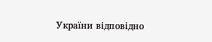України відповідно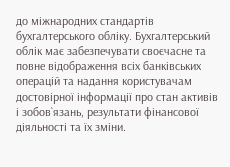до міжнародних стандартів бухгалтерського обліку. Бухгалтерський облік має забезпечувати своєчасне та повне відображення всіх банківських операцій та надання користувачам достовірної інформації про стан активів і зобов`язань, результати фінансової діяльності та їх зміни.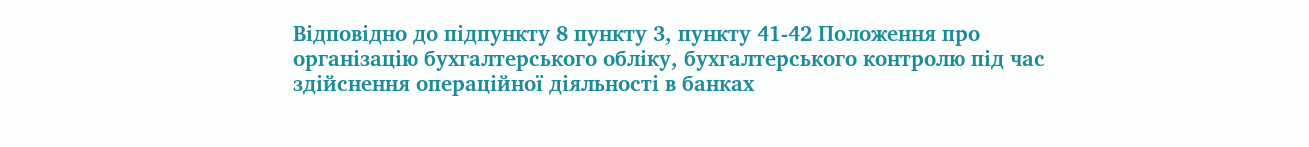Відповідно до підпункту 8 пункту 3, пункту 41-42 Положення про організацію бухгалтерського обліку, бухгалтерського контролю під час здійснення операційної діяльності в банках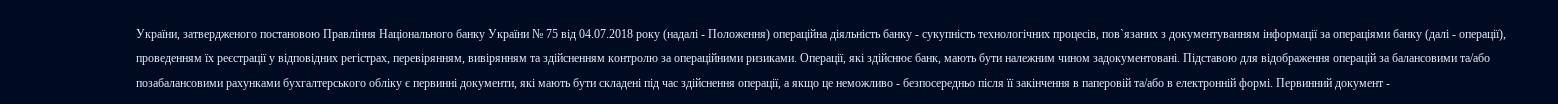України, затвердженого постановою Правління Національного банку України № 75 від 04.07.2018 року (надалі - Положення) операційна діяльність банку - сукупність технологічних процесів, пов`язаних з документуванням інформації за операціями банку (далі - операції), проведенням їх реєстрації у відповідних регістрах, перевірянням, вивірянням та здійсненням контролю за операційними ризиками. Операції, які здійснює банк, мають бути належним чином задокументовані. Підставою для відображення операцій за балансовими та/або позабалансовими рахунками бухгалтерського обліку є первинні документи, які мають бути складені під час здійснення операції, а якщо це неможливо - безпосередньо після її закінчення в паперовій та/або в електронній формі. Первинний документ -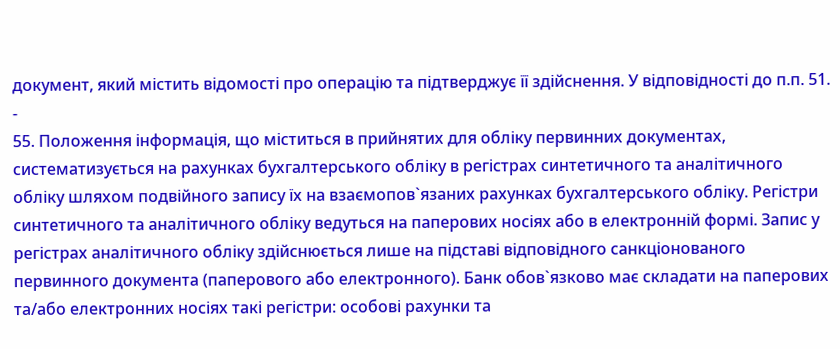документ, який містить відомості про операцію та підтверджує її здійснення. У відповідності до п.п. 51. -
55. Положення інформація, що міститься в прийнятих для обліку первинних документах, систематизується на рахунках бухгалтерського обліку в регістрах синтетичного та аналітичного обліку шляхом подвійного запису їх на взаємопов`язаних рахунках бухгалтерського обліку. Регістри синтетичного та аналітичного обліку ведуться на паперових носіях або в електронній формі. Запис у регістрах аналітичного обліку здійснюється лише на підставі відповідного санкціонованого первинного документа (паперового або електронного). Банк обов`язково має складати на паперових та/або електронних носіях такі регістри: особові рахунки та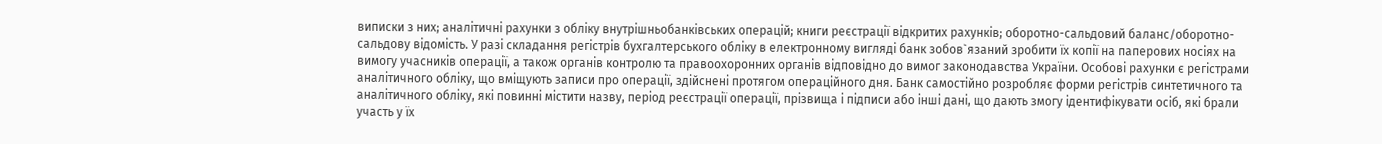виписки з них; аналітичні рахунки з обліку внутрішньобанківських операцій; книги реєстрації відкритих рахунків; оборотно-сальдовий баланс/оборотно-сальдову відомість. У разі складання регістрів бухгалтерського обліку в електронному вигляді банк зобов`язаний зробити їх копії на паперових носіях на вимогу учасників операції, а також органів контролю та правоохоронних органів відповідно до вимог законодавства України. Особові рахунки є регістрами аналітичного обліку, що вміщують записи про операції, здійснені протягом операційного дня. Банк самостійно розробляє форми регістрів синтетичного та аналітичного обліку, які повинні містити назву, період реєстрації операції, прізвища і підписи або інші дані, що дають змогу ідентифікувати осіб, які брали участь у їх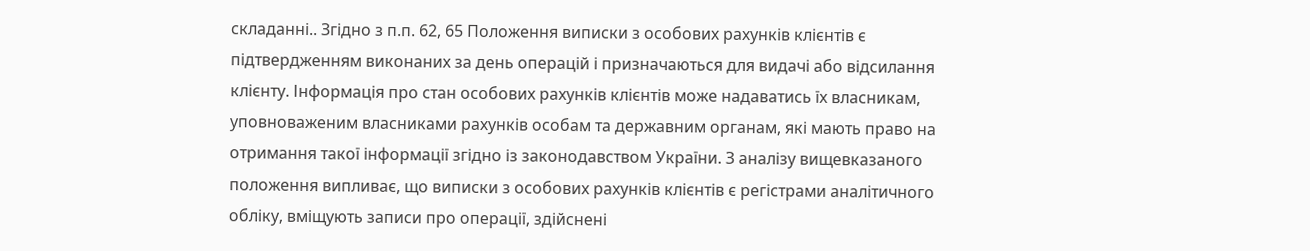складанні.. Згідно з п.п. 62, 65 Положення виписки з особових рахунків клієнтів є підтвердженням виконаних за день операцій і призначаються для видачі або відсилання клієнту. Інформація про стан особових рахунків клієнтів може надаватись їх власникам, уповноваженим власниками рахунків особам та державним органам, які мають право на отримання такої інформації згідно із законодавством України. З аналізу вищевказаного положення випливає, що виписки з особових рахунків клієнтів є регістрами аналітичного обліку, вміщують записи про операції, здійснені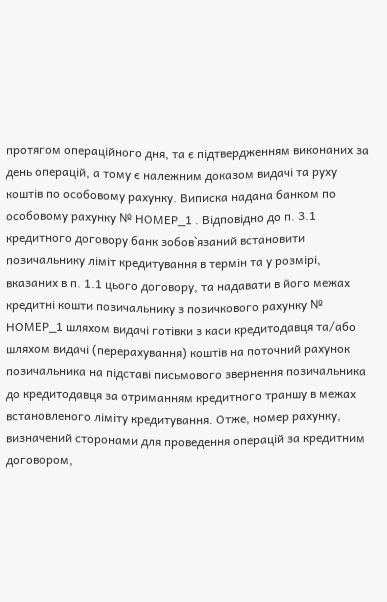протягом операційного дня, та є підтвердженням виконаних за день операцій, а тому є належним доказом видачі та руху коштів по особовому рахунку. Виписка надана банком по особовому рахунку № НОМЕР_1 . Відповідно до п. 3.1 кредитного договору банк зобов`язаний встановити позичальнику ліміт кредитування в термін та у розмірі, вказаних в п. 1.1 цього договору, та надавати в його межах кредитні кошти позичальнику з позичкового рахунку № НОМЕР_1 шляхом видачі готівки з каси кредитодавця та/або шляхом видачі (перерахування) коштів на поточний рахунок позичальника на підставі письмового звернення позичальника до кредитодавця за отриманням кредитного траншу в межах встановленого ліміту кредитування. Отже, номер рахунку, визначений сторонами для проведення операцій за кредитним договором,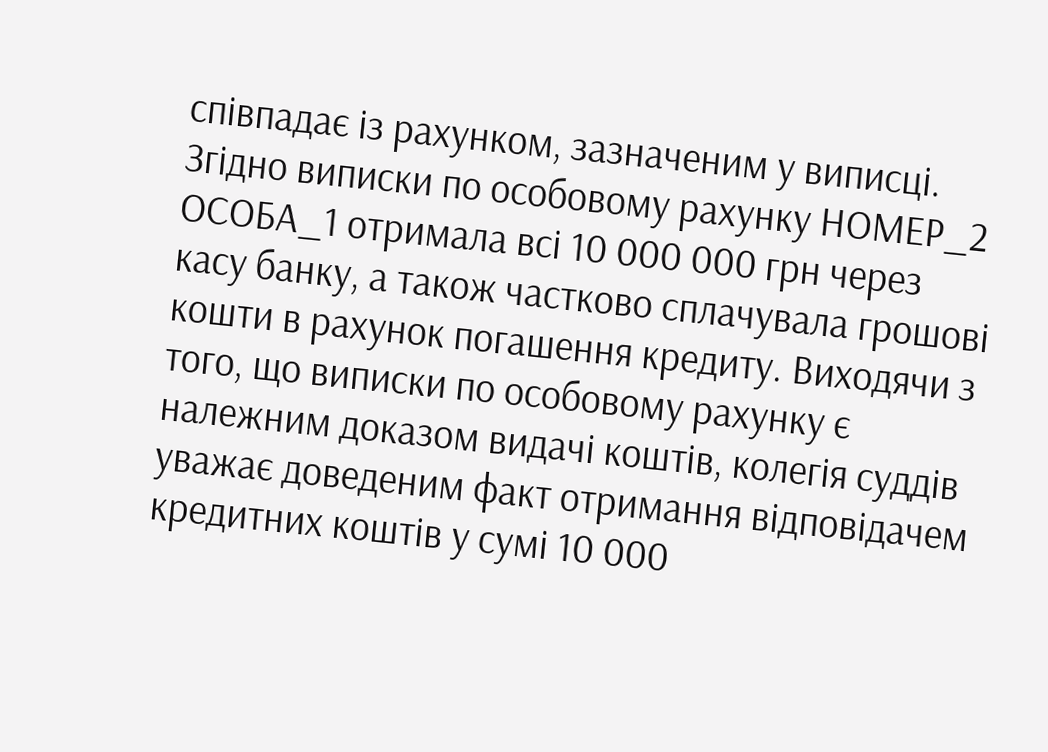співпадає із рахунком, зазначеним у виписці. Згідно виписки по особовому рахунку НОМЕР_2 ОСОБА_1 отримала всі 10 000 000 грн через касу банку, а також частково сплачувала грошові кошти в рахунок погашення кредиту. Виходячи з того, що виписки по особовому рахунку є належним доказом видачі коштів, колегія суддів уважає доведеним факт отримання відповідачем кредитних коштів у сумі 10 000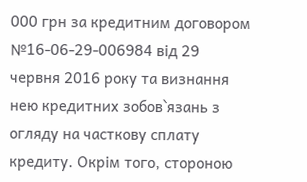000 грн за кредитним договором №16-06-29-006984 від 29 червня 2016 року та визнання нею кредитних зобов`язань з огляду на часткову сплату кредиту. Окрім того, стороною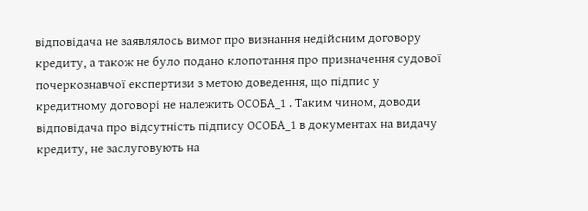відповідача не заявлялось вимог про визнання недійсним договору кредиту, а також не було подано клопотання про призначення судової почеркознавчої експертизи з метою доведення, що підпис у кредитному договорі не належить ОСОБА_1 . Таким чином, доводи відповідача про відсутність підпису ОСОБА_1 в документах на видачу кредиту, не заслуговують на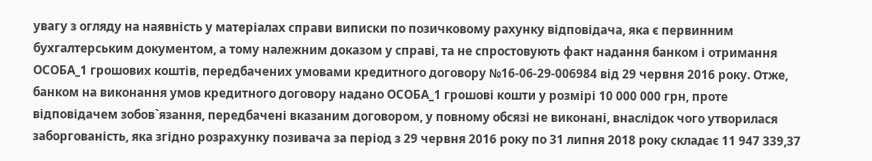увагу з огляду на наявність у матеріалах справи виписки по позичковому рахунку відповідача, яка є первинним бухгалтерським документом, а тому належним доказом у справі, та не спростовують факт надання банком і отримання ОСОБА_1 грошових коштів, передбачених умовами кредитного договору №16-06-29-006984 від 29 червня 2016 року. Отже, банком на виконання умов кредитного договору надано ОСОБА_1 грошові кошти у розмірі 10 000 000 грн, проте відповідачем зобов`язання, передбачені вказаним договором, у повному обсязі не виконані, внаслідок чого утворилася заборгованість, яка згідно розрахунку позивача за період з 29 червня 2016 року по 31 липня 2018 року складає 11 947 339,37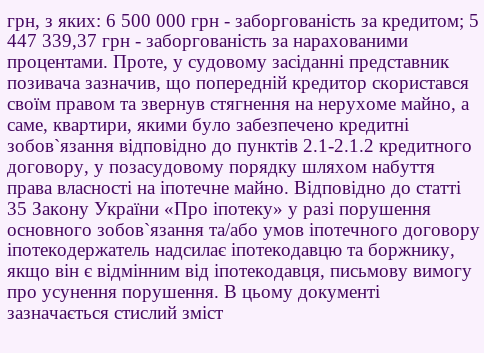грн, з яких: 6 500 000 грн - заборгованість за кредитом; 5 447 339,37 грн - заборгованість за нарахованими процентами. Проте, у судовому засіданні представник позивача зазначив, що попередній кредитор скористався своїм правом та звернув стягнення на нерухоме майно, а саме, квартири, якими було забезпечено кредитні зобов`язання відповідно до пунктів 2.1-2.1.2 кредитного договору, у позасудовому порядку шляхом набуття права власності на іпотечне майно. Відповідно до статті 35 Закону України «Про іпотеку» у разі порушення основного зобов`язання та/або умов іпотечного договору іпотекодержатель надсилає іпотекодавцю та боржнику, якщо він є відмінним від іпотекодавця, письмову вимогу про усунення порушення. В цьому документі зазначається стислий зміст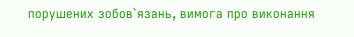порушених зобов`язань, вимога про виконання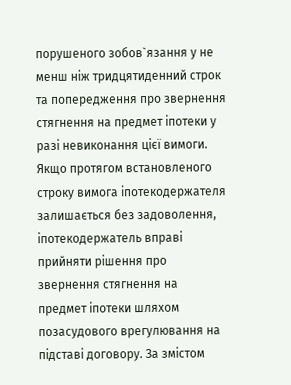порушеного зобов`язання у не менш ніж тридцятиденний строк та попередження про звернення стягнення на предмет іпотеки у разі невиконання цієї вимоги. Якщо протягом встановленого строку вимога іпотекодержателя залишається без задоволення, іпотекодержатель вправі прийняти рішення про звернення стягнення на предмет іпотеки шляхом позасудового врегулювання на підставі договору. За змістом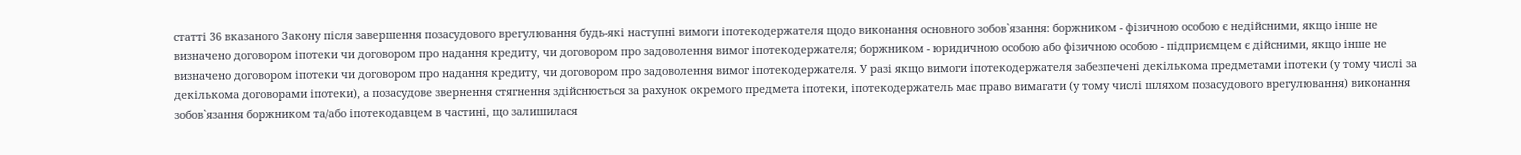статті 36 вказаного Закону після завершення позасудового врегулювання будь-які наступні вимоги іпотекодержателя щодо виконання основного зобов`язання: боржником - фізичною особою є недійсними, якщо інше не визначено договором іпотеки чи договором про надання кредиту, чи договором про задоволення вимог іпотекодержателя; боржником - юридичною особою або фізичною особою - підприємцем є дійсними, якщо інше не визначено договором іпотеки чи договором про надання кредиту, чи договором про задоволення вимог іпотекодержателя. У разі якщо вимоги іпотекодержателя забезпечені декількома предметами іпотеки (у тому числі за декількома договорами іпотеки), а позасудове звернення стягнення здійснюється за рахунок окремого предмета іпотеки, іпотекодержатель має право вимагати (у тому числі шляхом позасудового врегулювання) виконання зобов`язання боржником та/або іпотекодавцем в частині, що залишилася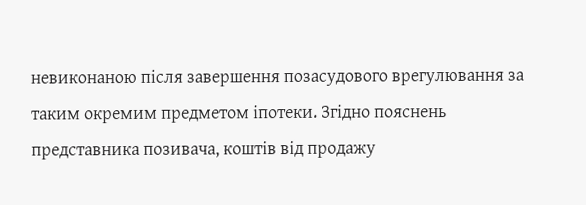невиконаною після завершення позасудового врегулювання за таким окремим предметом іпотеки. Згідно пояснень представника позивача, коштів від продажу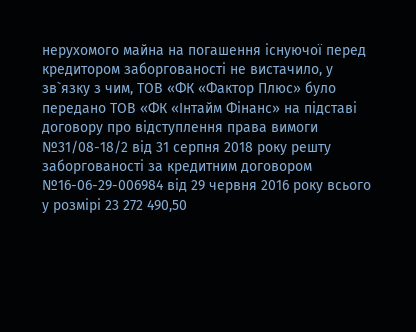нерухомого майна на погашення існуючої перед кредитором заборгованості не вистачило, у зв`язку з чим, ТОВ «ФК «Фактор Плюс» було передано ТОВ «ФК «Інтайм Фінанс» на підставі договору про відступлення права вимоги №31/08-18/2 від 31 серпня 2018 року решту заборгованості за кредитним договором №16-06-29-006984 від 29 червня 2016 року всього у розмірі 23 272 490,50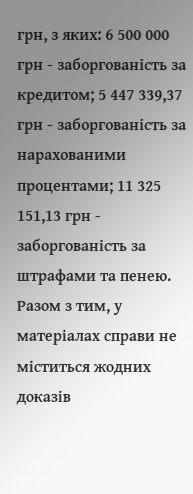грн, з яких: 6 500 000 грн - заборгованість за кредитом; 5 447 339,37 грн - заборгованість за нарахованими процентами; 11 325 151,13 грн - заборгованість за штрафами та пенею. Разом з тим, у матеріалах справи не міститься жодних доказів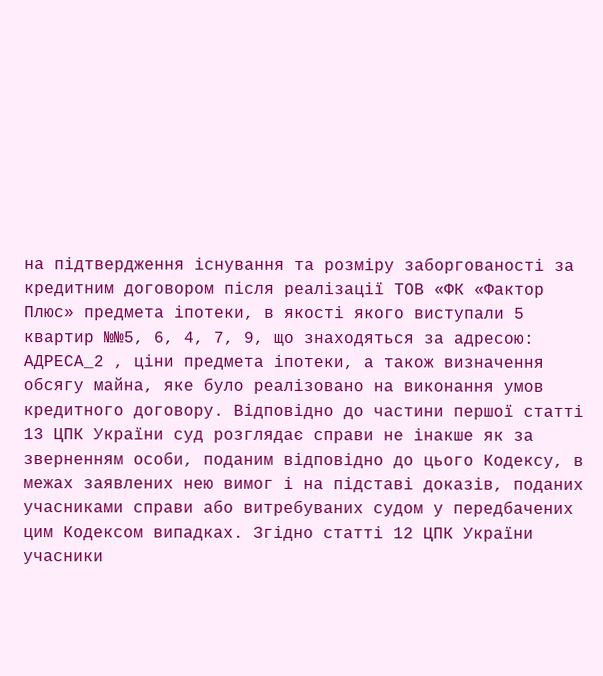на підтвердження існування та розміру заборгованості за кредитним договором після реалізації ТОВ «ФК «Фактор Плюс» предмета іпотеки, в якості якого виступали 5 квартир №№5, 6, 4, 7, 9, що знаходяться за адресою: АДРЕСА_2 , ціни предмета іпотеки, а також визначення обсягу майна, яке було реалізовано на виконання умов кредитного договору. Відповідно до частини першої статті 13 ЦПК України суд розглядає справи не інакше як за зверненням особи, поданим відповідно до цього Кодексу, в межах заявлених нею вимог і на підставі доказів, поданих учасниками справи або витребуваних судом у передбачених цим Кодексом випадках. Згідно статті 12 ЦПК України учасники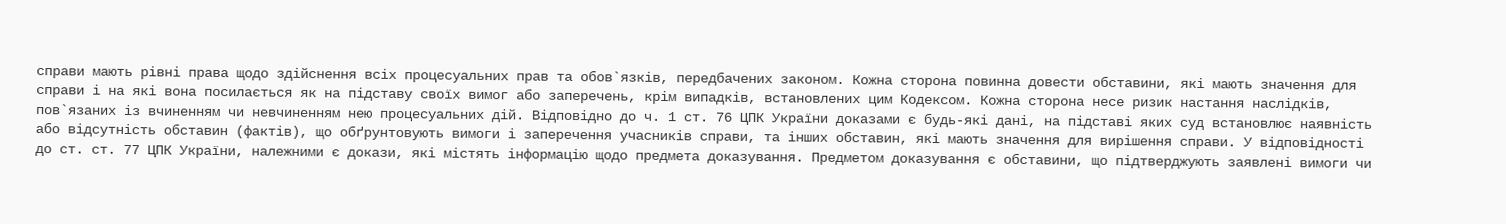справи мають рівні права щодо здійснення всіх процесуальних прав та обов`язків, передбачених законом. Кожна сторона повинна довести обставини, які мають значення для справи і на які вона посилається як на підставу своїх вимог або заперечень, крім випадків, встановлених цим Кодексом. Кожна сторона несе ризик настання наслідків, пов`язаних із вчиненням чи невчиненням нею процесуальних дій. Відповідно до ч. 1 ст. 76 ЦПК України доказами є будь-які дані, на підставі яких суд встановлює наявність або відсутність обставин (фактів), що обґрунтовують вимоги і заперечення учасників справи, та інших обставин, які мають значення для вирішення справи. У відповідності до ст. ст. 77 ЦПК України, належними є докази, які містять інформацію щодо предмета доказування. Предметом доказування є обставини, що підтверджують заявлені вимоги чи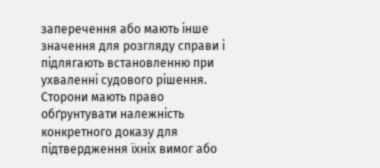заперечення або мають інше значення для розгляду справи і підлягають встановленню при ухваленні судового рішення. Сторони мають право обґрунтувати належність конкретного доказу для підтвердження їхніх вимог або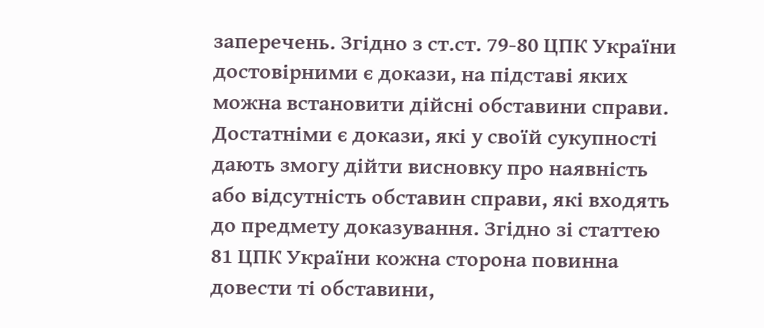заперечень. Згідно з ст.ст. 79-80 ЦПК України достовірними є докази, на підставі яких можна встановити дійсні обставини справи. Достатніми є докази, які у своїй сукупності дають змогу дійти висновку про наявність або відсутність обставин справи, які входять до предмету доказування. Згідно зі статтею 81 ЦПК України кожна сторона повинна довести ті обставини,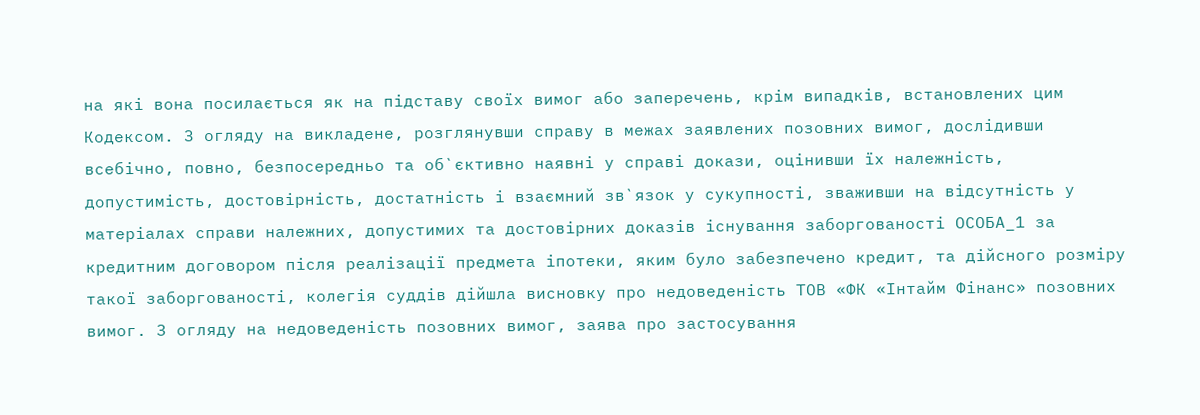на які вона посилається як на підставу своїх вимог або заперечень, крім випадків, встановлених цим Кодексом. З огляду на викладене, розглянувши справу в межах заявлених позовних вимог, дослідивши всебічно, повно, безпосередньо та об`єктивно наявні у справі докази, оцінивши їх належність, допустимість, достовірність, достатність і взаємний зв`язок у сукупності, зваживши на відсутність у матеріалах справи належних, допустимих та достовірних доказів існування заборгованості ОСОБА_1 за кредитним договором після реалізації предмета іпотеки, яким було забезпечено кредит, та дійсного розміру такої заборгованості, колегія суддів дійшла висновку про недоведеність ТОВ «ФК «Інтайм Фінанс» позовних вимог. З огляду на недоведеність позовних вимог, заява про застосування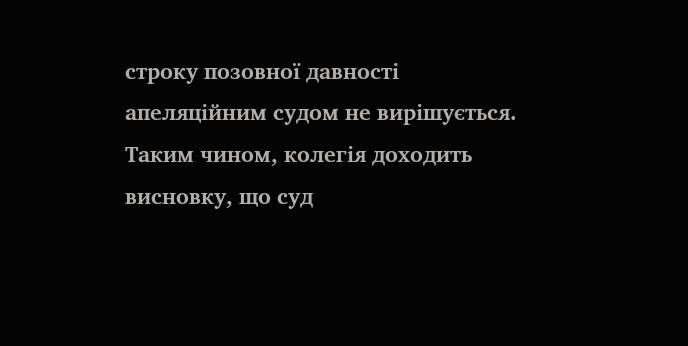строку позовної давності апеляційним судом не вирішується. Таким чином, колегія доходить висновку, що суд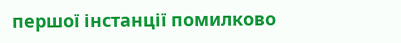першої інстанції помилково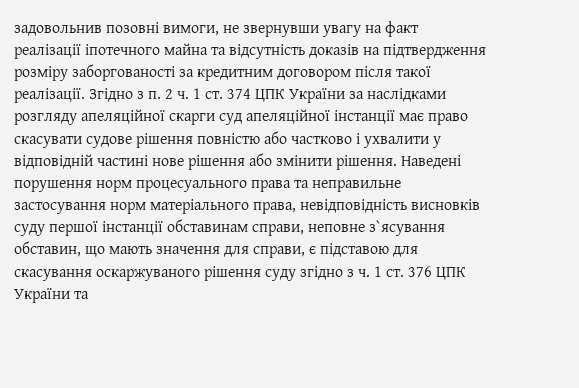задовольнив позовні вимоги, не звернувши увагу на факт реалізації іпотечного майна та відсутність доказів на підтвердження розміру заборгованості за кредитним договором після такої реалізації. Згідно з п. 2 ч. 1 ст. 374 ЦПК України за наслідками розгляду апеляційної скарги суд апеляційної інстанції має право скасувати судове рішення повністю або частково і ухвалити у відповідній частині нове рішення або змінити рішення. Наведені порушення норм процесуального права та неправильне застосування норм матеріального права, невідповідність висновків суду першої інстанції обставинам справи, неповне з`ясування обставин, що мають значення для справи, є підставою для скасування оскаржуваного рішення суду згідно з ч. 1 ст. 376 ЦПК України та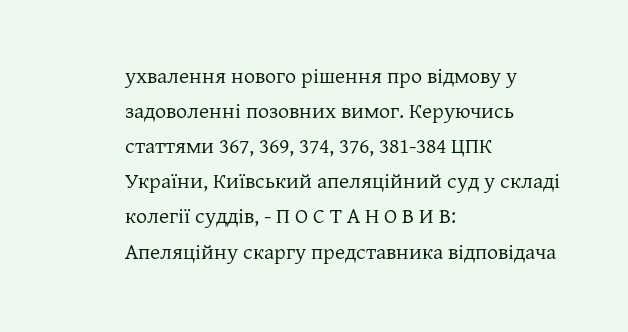ухвалення нового рішення про відмову у задоволенні позовних вимог. Керуючись статтями 367, 369, 374, 376, 381-384 ЦПК України, Київський апеляційний суд у складі колегії суддів, - П О С Т А Н О В И В: Апеляційну скаргу представника відповідача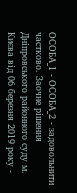ОСОБА_1 - ОСОБА_2 - задовольнити частково. Заочне рішення Дніпровського районного суду м. Києва від 06 березня 2019 року -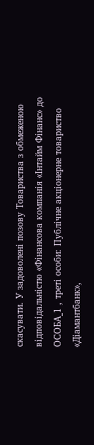скасувати. У задоволені позову Товариства з обмеженою відповідальністю «Фінансова компанія «Інтайм Фінанс» до ОСОБА_1 , треті особи: Публічне акціонерне товариство «Діамантбанк»,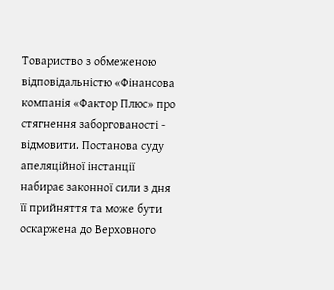Товариство з обмеженою відповідальністю «Фінансова компанія «Фактор Плюс» про стягнення заборгованості - відмовити. Постанова суду апеляційної інстанції набирає законної сили з дня її прийняття та може бути оскаржена до Верховного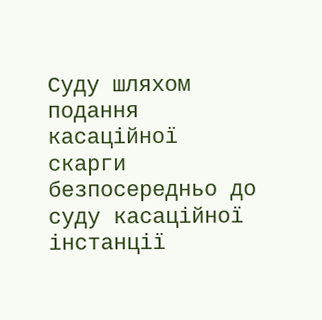Суду шляхом подання касаційної скарги безпосередньо до суду касаційної інстанції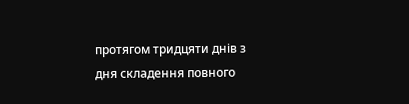протягом тридцяти днів з дня складення повного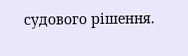судового рішення.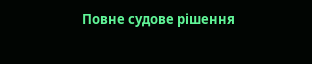Повне судове рішення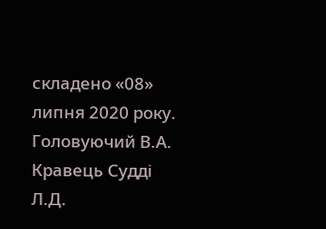складено «08» липня 2020 року. Головуючий В.А. Кравець Судді Л.Д.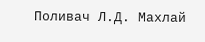Поливач Л.Д. Махлай